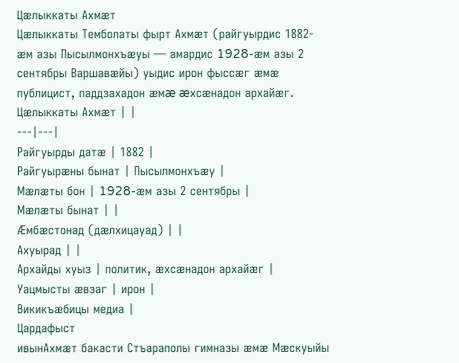Цæлыккаты Ахмæт
Цæлыккаты Темболаты фырт Ахмæт (райгуырдис 1882-æм азы Пысылмонхъæуы — амардис 1928-æм азы 2 сентябры Варшавæйы) уыдис ирон фыссæг æмæ публицист, паддзахадон æмæ æхсæнадон архайæг.
Цæлыккаты Ахмæт | |
---|---|
Райгуырды датæ | 1882 |
Райгуырæны бынат | Пысылмонхъæу |
Мæлæты бон | 1928-æм азы 2 сентябры |
Мæлæты бынат | |
Æмбæстонад (дæлхицауад) | |
Ахуырад | |
Архайды хуыз | политик, æхсæнадон архайæг |
Уацмысты æвзаг | ирон |
Викикъæбицы медиа |
Цардафыст
ивынАхмæт бакасти Стъараполы гимназы æмæ Мæскуыйы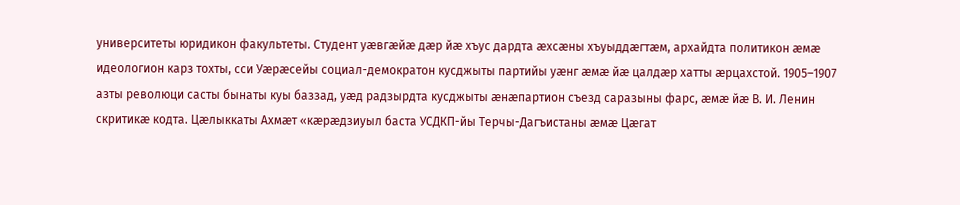университеты юридикон факультеты. Студент уæвгæйæ дæр йæ хъус дардта æхсæны хъуыддæгтæм, архайдта политикон æмæ идеологион карз тохты, сси Уæрæсейы социал-демократон кусджыты партийы уæнг æмæ йæ цалдæр хатты æрцахстой. 1905–1907 азты революци састы бынаты куы баззад, уæд радзырдта кусджыты æнæпартион съезд саразыны фарс, æмæ йæ В. И. Ленин скритикæ кодта. Цæлыккаты Ахмæт «кæрæдзиуыл баста УСДКП-йы Терчы-Дагъистаны æмæ Цæгат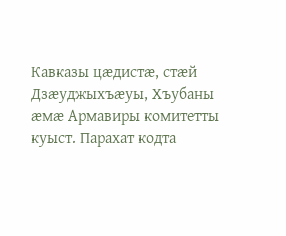Кавказы цæдистæ, стæй Дзæуджыхъæуы, Хъубаны æмæ Армавиры комитетты куыст. Парахат кодта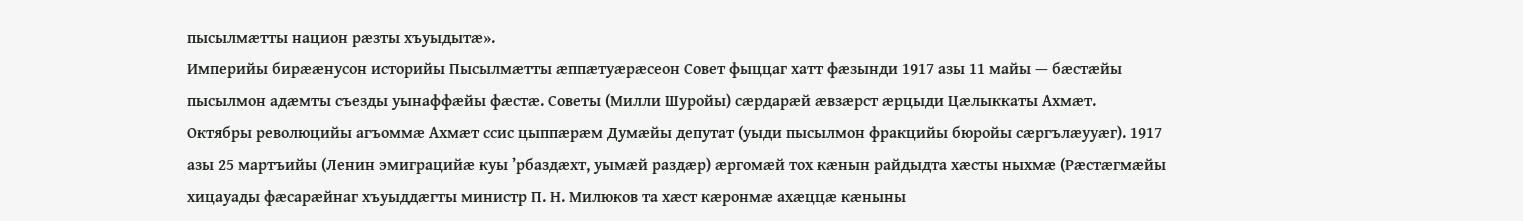пысылмæтты национ рæзты хъуыдытæ».
Империйы бирææнусон историйы Пысылмæтты æппæтуæрæсеон Совет фыццаг хатт фæзынди 1917 азы 11 майы — бæстæйы пысылмон адæмты съезды уынаффæйы фæстæ. Советы (Милли Шуройы) сæрдарæй æвзæрст æрцыди Цæлыккаты Ахмæт.
Октябры революцийы агъоммæ Ахмæт ссис цыппæрæм Думæйы депутат (уыди пысылмон фракцийы бюройы сæргълæууæг). 1917 азы 25 мартъийы (Ленин эмиграцийæ куы ’рбаздæхт, уымæй раздæр) æргомæй тох кæнын райдыдта хæсты ныхмæ (Рæстæгмæйы хицауады фæсарæйнаг хъуыддæгты министр П. Н. Милюков та хæст кæронмæ ахæццæ кæныны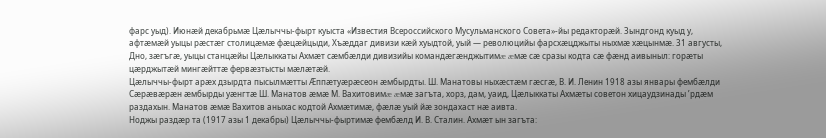фарс уыд). Июнæй декабрьмæ Цæлыччы-фырт куыста «Известия Всероссийского Мусульманского Совета»-йы редакторæй. Зындгонд куыд у, афтæмæй уыцы рæстæг столицæмæ фæцæйцыди, Хъæддаг дивизи кæй хуыдтой, уый — революцийы фарсхæцджыты ныхмæ хæцынмæ. 31 августы, Дно, зæгъгæ, уыцы станцæйы Цæлыккаты Ахмæт сæмбæлди дивизийы командæгæнджытимæ æмæ сæ сразы кодта сæ фæнд аивыныл: горæты цæрджытæй мингæйттæ фервæзтысты мæлæтæй.
Цæлыччы-фырт арæх дзырдта пысылмæтты Æппæтуæрæсеон æмбырдты. Ш. Манатовы ныхæстæм гæсгæ, В. И. Ленин 1918 азы январы фембæлди Сæрæвæрæн æмбырды уæнгтæ Ш. Манатов æмæ М. Вахитовимæ æмæ загъта, хорз, дам, уаид, Цæлыккаты Ахмæты советон хицаудзинады ’рдæм раздахын. Манатов æмæ Вахитов аныхас кодтой Ахмæтимæ, фæлæ уый йæ зондахаст нæ аивта.
Ноджы раздæр та (1917 азы 1 декабры) Цæлыччы-фыртимæ фембæлд И. В. Сталин. Ахмæт ын загъта: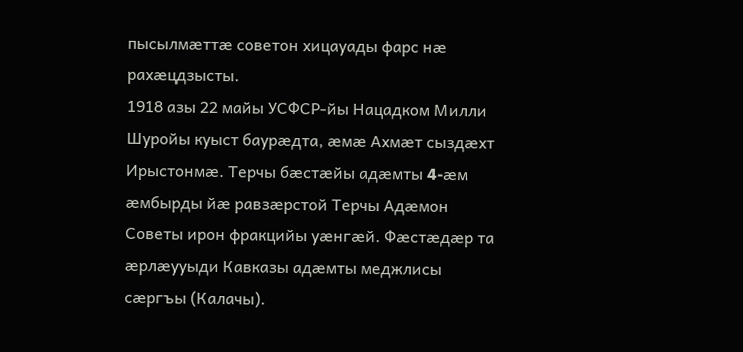пысылмæттæ советон хицауады фарс нæ рахæцдзысты.
1918 азы 22 майы УСФСР-йы Нацадком Милли Шуройы куыст баурæдта, æмæ Ахмæт сыздæхт Ирыстонмæ. Терчы бæстæйы адæмты 4-æм æмбырды йæ равзæрстой Терчы Адæмон Советы ирон фракцийы уæнгæй. Фæстæдæр та æрлæууыди Кавказы адæмты меджлисы сæргъы (Калачы).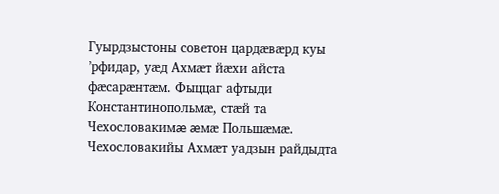Гуырдзыстоны советон цардæвæрд куы ’рфидар, уæд Ахмæт йæхи айста фæсарæнтæм. Фыццаг афтыди Константинопольмæ, стæй та Чехословакимæ æмæ Польшæмæ. Чехословакийы Ахмæт уадзын райдыдта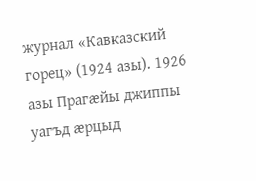журнал «Кавказский горец» (1924 азы). 1926 азы Прагæйы джиппы уагъд æрцыд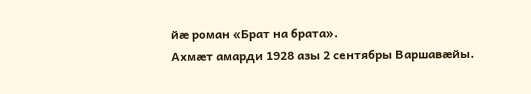йæ роман «Брат на брата».
Ахмæт амарди 1928 азы 2 сентябры Варшавæйы.